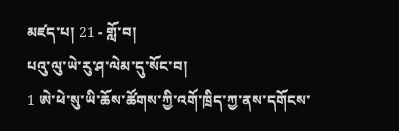མཛད་པ། 21 - གློ་བ།
པའུ་ལུ་ཡེ་རུ་ཤ་ལེམ་དུ་སོང་བ།
1 ཨེ་ཕེ་སུ་ཡི་ཆོས་ཚོགས་ཀྱི་འགོ་ཁྲིད་ཀྱ་ནས་དགོངས་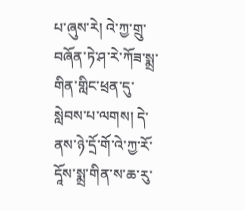པ་ཞུས་རེ། འེ་ཀྱ་གྲུ་བཞོན་ཏེ་ཤ་རེ་ཀོཟ་སྨྲ་གིན་གླིང་ཕྲན་དུ་སླེབས་པ་ལགས། དེ་ནས་ཉེ་དྲོ་གོ་འེ་ཀྱ་རོ་དཱོས་སྨྲ་གིན་ས་ཆ་རུ་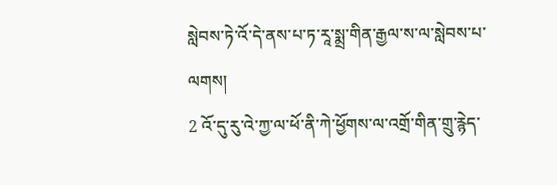སླེབས་ཏེ་འོ་དེ་ནས་པ་ཏ་རཱ་སྨྲ་གིན་རྒྱལ་ས་ལ་སླེབས་པ་ལགས།
2 འོ་དུ་རུ་འེ་ཀྱ་ལ་ཕོ་ནི་ཀེ་ཕྱོགས་ལ་འགྲོ་གིན་གྲུ་རྙེད་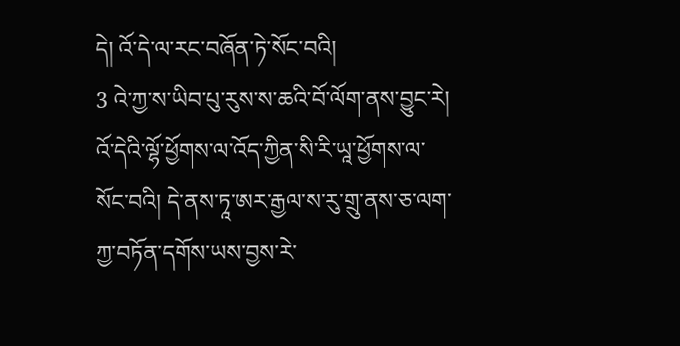དེ། འོ་དེ་ལ་རང་བཞོན་ཏེ་སོང་བའི།
3 འེ་ཀྱ་ས་ཡིབ་པུ་རུས་ས་ཆའི་བོ་ལོག་ནས་བྱུང་རེ། འོ་དེའི་ལྷོ་ཕྱོགས་ལ་འོད་ཀྱིན་སི་རི་ཡཱ་ཕྱོགས་ལ་སོང་བའི། དེ་ནས་ཏཱ་ཨར་རྒྱལ་ས་རུ་གྲུ་ནས་ཅ་ལག་ཀྱ་བཏོན་དགོས་ཡས་བྱས་རེ་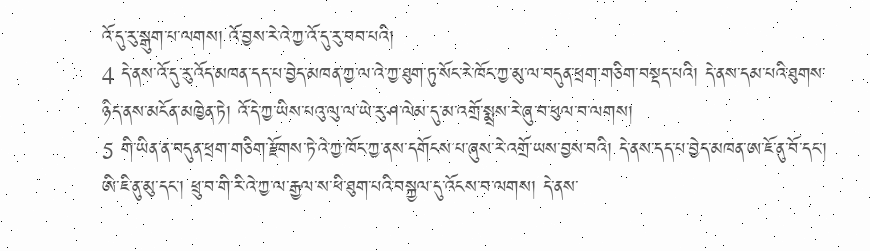འོ་དུ་རུ་སྒུག་པ་ལགས། འོ་བྱས་རེ་འེ་ཀྱ་འོ་དུ་རུ་བབ་པའི།
4 དེ་ནས་འོ་དུ་རུ་འོད་མཁན་དད་པ་བྱེད་མཁན་ཀྱ་ལ་འེ་ཀྱ་ཐུག་ཏུ་སོང་རེ་ཁོང་ཀྱ་མུ་ལ་བདུན་ཕྲག་གཅིག་བསྡད་པའི། དེ་ནས་དམ་པའི་ཐུགས་ཉིད་ནས་མངོན་མཁྱེན་ཏེ། འོ་དེ་ཀྱ་ཡིས་པའུ་ལུ་ལ་ཡེ་རུ་ཤ་ལེམ་དུ་མ་འགྲོ་སྨྲས་རེ་ཞུ་བ་ཕུལ་བ་ལགས།
5 གི་ཡིན་ན་བདུན་ཕྲག་གཅིག་རྫོགས་ཏེ་འེ་ཀྱ་ཁོང་ཀྱ་ནས་དགོངས་པ་ཞུས་རེ་འགྲོ་ཡས་བྱས་བའི། དེ་ནས་དད་པ་བྱེད་མཁན་ཨ་ཇོ་ནུ་བོ་དང་། ཨི་ཇི་ནུ་མུ་དང་། ཕྲུ་བ་གི་རི་འེ་ཀྱ་ལ་རྒྱལ་ས་ཕི་ཐུག་པའི་བསྐྱལ་དུ་འོངས་བ་ལགས། དེ་ནས་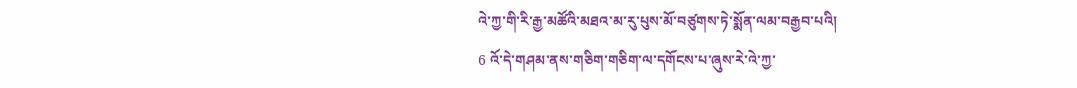འེ་ཀྱ་གི་རི་རྒྱ་མཚོའི་མཐའ་མ་རུ་པུས་མོ་བཙུགས་ཏེ་སྨོན་ལམ་བརྒྱབ་པའི།
6 འོ་དེ་གཤམ་ནས་གཅིག་གཅིག་ལ་དགོངས་པ་ཞུས་རེ་འེ་ཀྱ་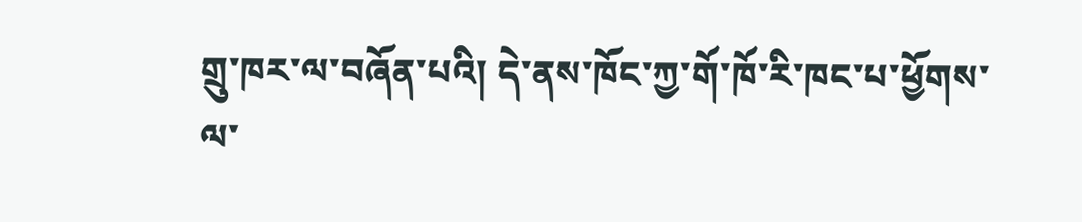གྲུ་ཁར་ལ་བཞོན་པའི། དེ་ནས་ཁོང་ཀྱ་གོ་ཁོ་རི་ཁང་པ་ཕྱོགས་ལ་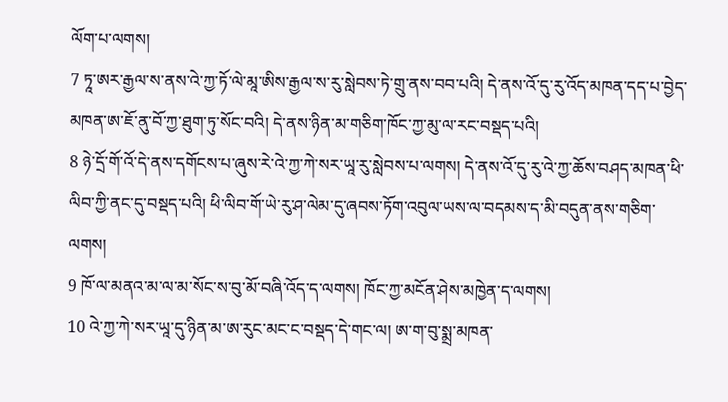ལོག་པ་ལགས།
7 ཏཱ་ཨར་རྒྱལ་ས་ནས་འེ་ཀྱ་ཏོ་ལེ་མཱ་ཨིས་རྒྱལ་ས་རུ་སླེབས་ཏེ་གྲུ་ནས་བབ་པའི། དེ་ནས་འོ་དུ་རུ་འོད་མཁན་དད་པ་བྱེད་མཁན་ཨ་ཇོ་ནུ་བོ་ཀྱ་ཐུག་ཏུ་སོང་བའི། དེ་ནས་ཉིན་མ་གཅིག་ཁོང་ཀྱ་མུ་ལ་རང་བསྡད་པའི།
8 ཉེ་དྲོ་གོ་འོ་དེ་ནས་དགོངས་པ་ཞུས་རེ་འེ་ཀྱ་ཀེ་སར་ཡཱ་རུ་སླེབས་པ་ལགས། དེ་ནས་འོ་དུ་རུ་འེ་ཀྱ་ཆོས་བཤད་མཁན་ཕི་ལིབ་ཀྱི་ནང་དུ་བསྡད་པའི། ཕི་ལིབ་གོ་ཡེ་རུ་ཤ་ལེམ་དུ་ཞབས་ཏོག་འབུལ་ཡས་ལ་བདམས་ད་མི་བདུན་ནས་གཅིག་ལགས།
9 ཁོ་ལ་མནའ་མ་ལ་མ་སོང་ས་བུ་མོ་བཞི་འོད་ད་ལགས། ཁོང་ཀྱ་མངོན་ཤེས་མཁྱེན་ད་ལགས།
10 འེ་ཀྱ་ཀེ་སར་ཡཱ་དུ་ཉིན་མ་ཨ་རུང་མང་ང་བསྡད་དེ་གང་ལ། ཨ་ག་བུ་སྨྲ་མཁན་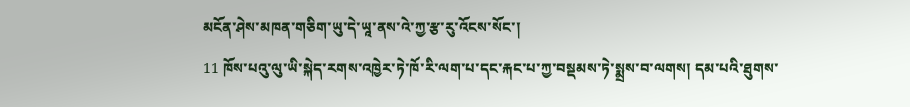མངོན་ཤེས་མཁན་གཅིག་ཡུ་དེ་ཡཱ་ནས་འེ་ཀྱ་རྩ་རུ་འོངས་སོང་།
11 ཁོས་པའུ་ལུ་ཡི་སྐེད་རགས་འཁྱེར་ཏེ་ཁོ་རི་ལག་པ་དང་རྐང་པ་ཀྱ་བསྡམས་ཏེ་སྨྲས་བ་ལགས། དམ་པའི་ཐུགས་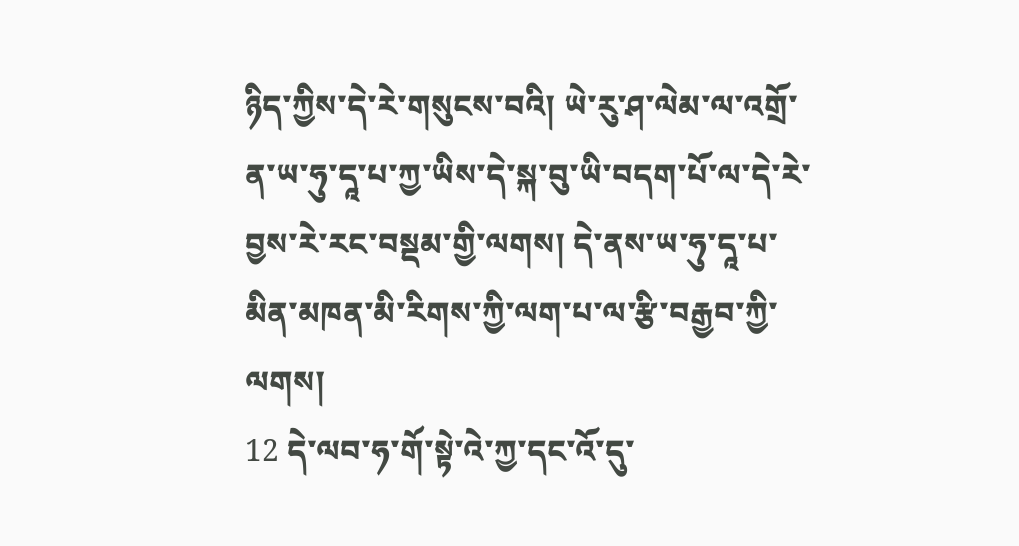ཉིད་ཀྱིས་དེ་རེ་གསུངས་བའི། ཡེ་རུ་ཤ་ལེམ་ལ་འགྲོ་ན་ཡ་ཧུ་དཱ་པ་ཀྱ་ཡིས་དེ་སྐ་བུ་ཡི་བདག་པོ་ལ་དེ་རེ་བྱས་རེ་རང་བསྡམ་གྱི་ལགས། དེ་ནས་ཡ་ཧུ་དཱ་པ་མིན་མཁན་མི་རིགས་ཀྱི་ལག་པ་ལ་རྩི་བརྒྱབ་ཀྱི་ལགས།
12 དེ་ལབ་ཧ་གོ་སྟེ་འེ་ཀྱ་དང་འོ་དུ་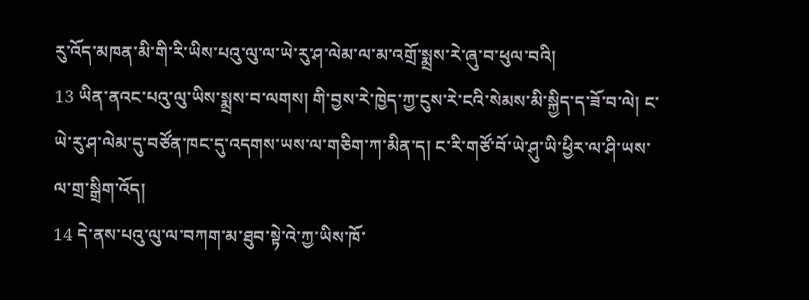རུ་འོད་མཁན་མི་གི་རི་ཡིས་པའུ་ལུ་ལ་ཡེ་རུ་ཤ་ལེམ་ལ་མ་འགྲོ་སྨྲས་རེ་ཞུ་བ་ཕུལ་བའི།
13 ཡིན་ནའང་པའུ་ལུ་ཡིས་སྨྲས་བ་ལགས། གི་བྱས་རེ་ཁྱེད་ཀྱ་ངུས་རེ་ངའི་སེམས་མི་སྐྱིད་ད་ཟོ་བ་ལེ། ང་ཡེ་རུ་ཤ་ལེམ་དུ་བཙོན་ཁང་དུ་འདགས་ཡས་ལ་གཅིག་ཀ་མིན་ད། ང་རི་གཙོ་བོ་ཡེ་ཤུ་ཡི་ཕྱིར་ལ་ཤི་ཡས་ལ་གྲ་སྒྲིག་འོད།
14 དེ་ནས་པའུ་ལུ་ལ་བཀག་མ་ཐུབ་སྟེ་འེ་ཀྱ་ཡིས་ཁོ་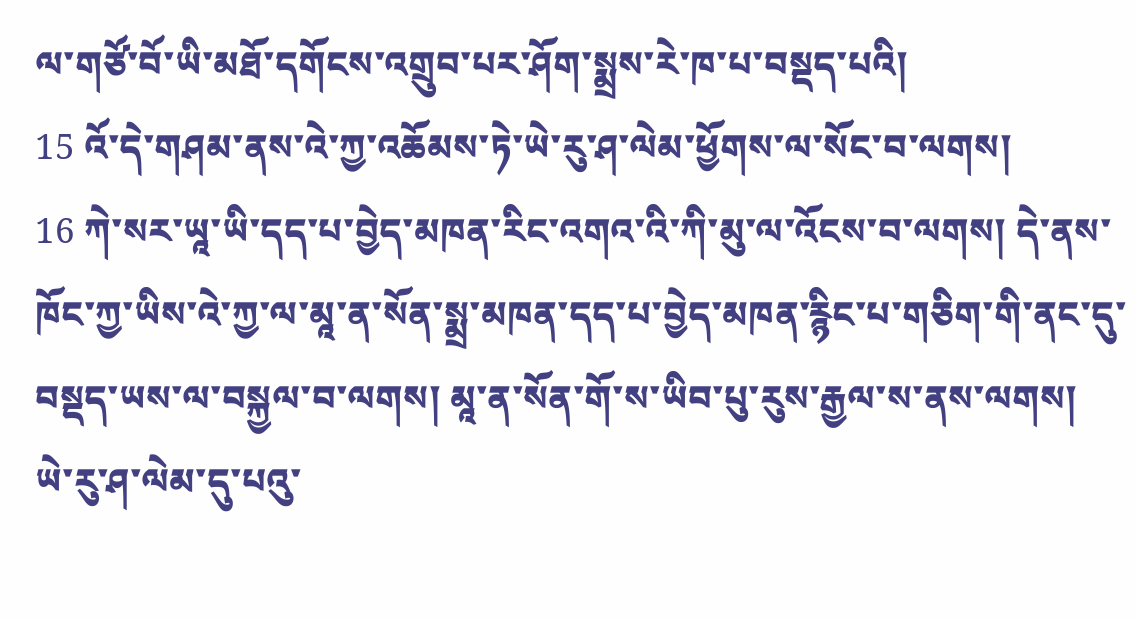ལ་གཙོ་བོ་ཡི་མཐོ་དགོངས་འགྲུབ་པར་ཤོག་སྨྲས་རེ་ཁ་པ་བསྡད་པའི།
15 འོ་དེ་གཤམ་ནས་འེ་ཀྱ་འཆོམས་ཏེ་ཡེ་རུ་ཤ་ལེམ་ཕྱོགས་ལ་སོང་བ་ལགས།
16 ཀེ་སར་ཡཱ་ཡི་དད་པ་བྱེད་མཁན་རིང་འགའ་འི་ཀི་མུ་ལ་འོངས་བ་ལགས། དེ་ནས་ཁོང་ཀྱ་ཡིས་འེ་ཀྱ་ལ་མཱ་ན་སོན་སྨྲ་མཁན་དད་པ་བྱེད་མཁན་རྙིང་པ་གཅིག་གི་ནང་དུ་བསྡད་ཡས་ལ་བསྐྱལ་བ་ལགས། མཱ་ན་སོན་གོ་ས་ཡིབ་པུ་རུས་རྒྱལ་ས་ནས་ལགས།
ཡེ་རུ་ཤ་ལེམ་དུ་པའུ་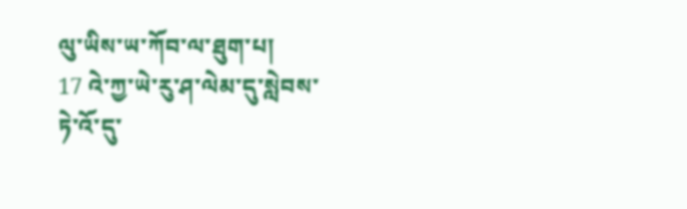ལུ་ཡིས་ཡ་ཀོབ་ལ་ཐུག་པ།
17 འེ་ཀྱ་ཡེ་རུ་ཤ་ལེམ་དུ་སླེབས་ཏེ་འོ་དུ་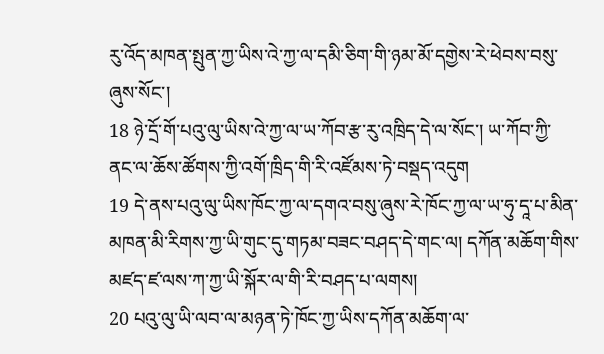རུ་འོད་མཁན་སྤུན་ཀྱ་ཡིས་འེ་ཀྱ་ལ་དམི་ཅིག་གི་ཉམ་མོ་དགྱེས་རེ་ཕེབས་བསུ་ཞུས་སོང་།
18 ཉེ་དྲོ་གོ་པའུ་ལུ་ཡིས་འེ་ཀྱ་ལ་ཡ་ཀོབ་རྩ་རུ་འཁྲིད་དེ་ལ་སོང་། ཡ་ཀོབ་ཀྱི་ནང་ལ་ཆོས་ཚོགས་ཀྱི་འགོ་ཁྲིད་གི་རི་འཛོམས་ཏེ་བསྡད་འདུག
19 དེ་ནས་པའུ་ལུ་ཡིས་ཁོང་ཀྱ་ལ་དགའ་བསུ་ཞུས་རེ་ཁོང་ཀྱ་ལ་ཡ་ཧུ་དཱ་པ་མིན་མཁན་མི་རིགས་ཀྱ་ཡི་གུང་དུ་གཏམ་བཟང་བཤད་དེ་གང་ལ། དཀོན་མཆོག་གིས་མཛད་ཛ་ལས་ཀ་ཀྱ་ཡི་སྐོར་ལ་གི་རི་བཤད་པ་ལགས།
20 པའུ་ལུ་ཡི་ལབ་ལ་མཉན་ཏེ་ཁོང་ཀྱ་ཡིས་དཀོན་མཆོག་ལ་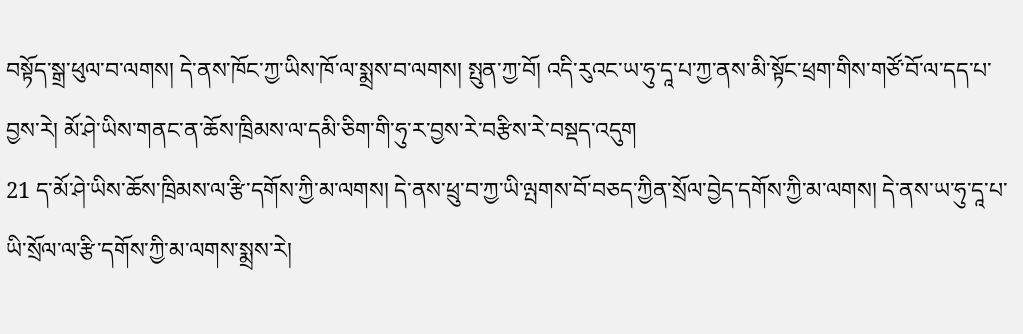བསྟོད་སྒྲ་ཕུལ་བ་ལགས། དེ་ནས་ཁོང་ཀྱ་ཡིས་ཁོ་ལ་སྨྲས་བ་ལགས། སྤུན་ཀྱ་བོ། འདི་རུའང་ཡ་ཧུ་དཱ་པ་ཀྱ་ནས་མི་སྟོང་ཕྲག་གིས་གཙོ་བོ་ལ་དད་པ་བྱས་རེ། མོ་ཤེ་ཡིས་གནང་ན་ཆོས་ཁྲིམས་ལ་དམི་ཅིག་གི་ཧུ་ར་བྱས་རེ་བརྩིས་རེ་བསྡད་འདུག
21 ད་མོ་ཤེ་ཡིས་ཆོས་ཁྲིམས་ལ་རྩི་དགོས་ཀྱི་མ་ལགས། དེ་ནས་ཕྲུ་བ་ཀྱ་ཡི་ལྤགས་བོ་བཅད་ཀྱིན་སྲོལ་བྱེད་དགོས་ཀྱི་མ་ལགས། དེ་ནས་ཡ་ཧུ་དཱ་པ་ཡི་སྲོལ་ལ་རྩི་དགོས་ཀྱི་མ་ལགས་སྨྲས་རེ།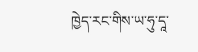ཁྱེད་རང་གིས་ཡ་ཧུ་དཱ་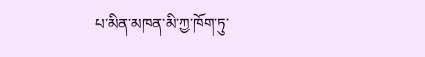པ་མིན་མཁན་མི་ཀྱ་ཁོག་ཏུ་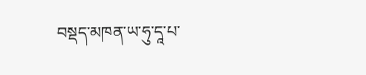བསྡད་མཁན་ཡ་ཧུ་དཱ་པ་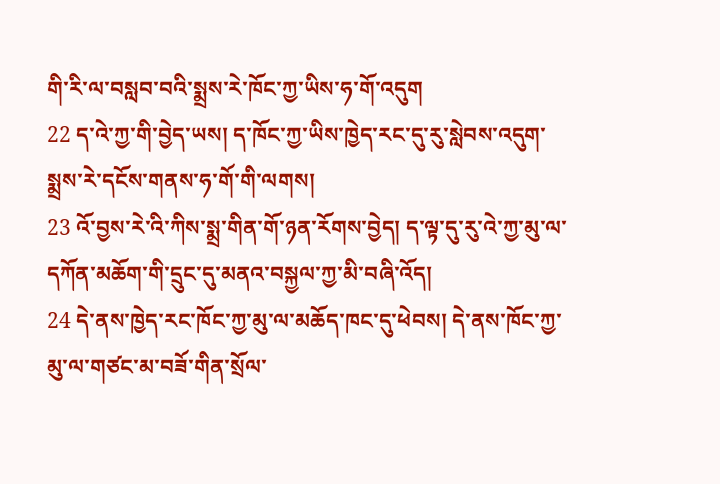གི་རི་ལ་བསླབ་བའི་སྨྲས་རེ་ཁོང་ཀྱ་ཡིས་ཧ་གོ་འདུག
22 ད་འེ་ཀྱ་གི་བྱེད་ཡས། ད་ཁོང་ཀྱ་ཡིས་ཁྱེད་རང་དུ་རུ་སླེབས་འདུག་སྨྲས་རེ་དངོས་གནས་ཧ་གོ་གི་ལགས།
23 འོ་བྱས་རེ་འི་ཀིས་སྨྲ་གིན་གོ་ཉན་རོགས་བྱེད། ད་ལྟ་དུ་རུ་འེ་ཀྱ་མུ་ལ་དཀོན་མཆོག་གི་དྲུང་དུ་མནའ་བསྐྱལ་ཀྱ་མི་བཞི་འོད།
24 དེ་ནས་ཁྱེད་རང་ཁོང་ཀྱ་མུ་ལ་མཆོད་ཁང་དུ་ཕེབས། དེ་ནས་ཁོང་ཀྱ་མུ་ལ་གཙང་མ་བཟོ་གིན་སྲོལ་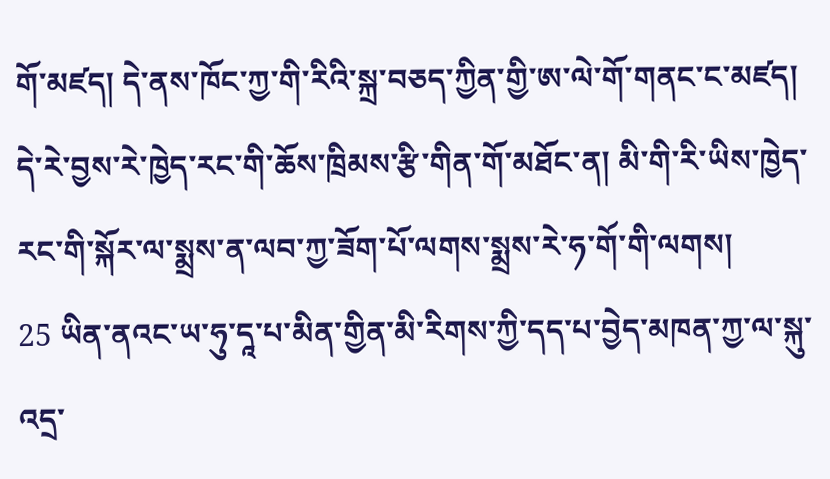གོ་མཛད། དེ་ནས་ཁོང་ཀྱ་གི་རིའི་སྐྲ་བཅད་ཀྱིན་གྱི་ཨ་ལེ་གོ་གནང་ང་མཛད། དེ་རེ་བྱས་རེ་ཁྱེད་རང་གི་ཆོས་ཁྲིམས་རྩི་གིན་གོ་མཐོང་ན། མི་གི་རི་ཡིས་ཁྱེད་རང་གི་སྐོར་ལ་སྨྲས་ན་ལབ་ཀྱ་ཟོག་པོ་ལགས་སྨྲས་རེ་ཧ་གོ་གི་ལགས།
25 ཡིན་ནའང་ཡ་ཧུ་དཱ་པ་མིན་གྱིན་མི་རིགས་ཀྱི་དད་པ་བྱེད་མཁན་ཀྱ་ལ་སྐུ་འདྲ་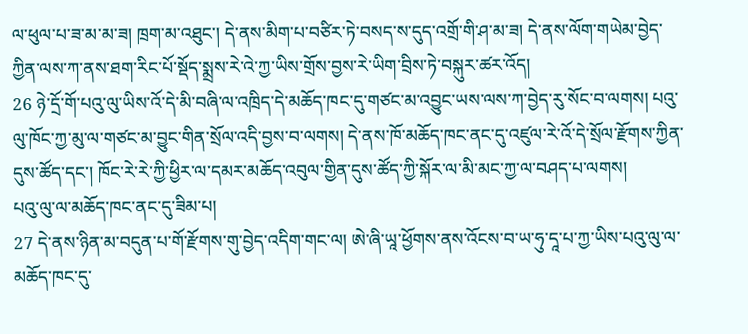ལ་ཕུལ་པ་ཟ་མ་མ་ཟ། ཁྲག་མ་འཐུང་། དེ་ནས་མིག་པ་བཙིར་ཏེ་བསད་ས་དུད་འགྲོ་གི་ཤ་མ་ཟ། དེ་ནས་ལོག་གཡེམ་བྱེད་ཀྱིན་ལས་ཀ་ནས་ཐག་རིང་པོ་སྡོད་སྨྲས་རེ་འེ་ཀྱ་ཡིས་གྲོས་བྱས་རེ་ཡིག་བྲིས་ཏེ་བསྐུར་ཚར་འོད།
26 ཉེ་དྲོ་གོ་པའུ་ལུ་ཡིས་འོ་དེ་མི་བཞི་ལ་འཁྲིད་དེ་མཆོད་ཁང་དུ་གཙང་མ་འབྱུང་ཡས་ལས་ཀ་བྱེད་རུ་སོང་བ་ལགས། པའུ་ལུ་ཁོང་ཀྱ་མུ་ལ་གཙང་མ་བྱུང་གིན་སྲོལ་འདི་བྱས་བ་ལགས། དེ་ནས་ཁོ་མཆོད་ཁང་ནང་དུ་འཛུལ་རེ་འོ་དེ་སྲོལ་རྫོགས་ཀྱིན་དུས་ཚོད་དང་། ཁོང་རེ་རེ་ཀྱི་ཕྱིར་ལ་དམར་མཆོད་འབུལ་གྱིན་དུས་ཚོད་ཀྱི་སྐོར་ལ་མི་མང་ཀྱ་ལ་བཤད་པ་ལགས།
པའུ་ལུ་ལ་མཆོད་ཁང་ནང་དུ་ཟིམ་པ།
27 དེ་ནས་ཉིན་མ་བདུན་པ་གོ་རྫོགས་གུ་བྱེད་འདིག་གང་ལ། ཨེ་ཞི་ཡཱ་ཕྱོགས་ནས་འོངས་བ་ཡ་ཧུ་དཱ་པ་ཀྱ་ཡིས་པའུ་ལུ་ལ་མཆོད་ཁང་དུ་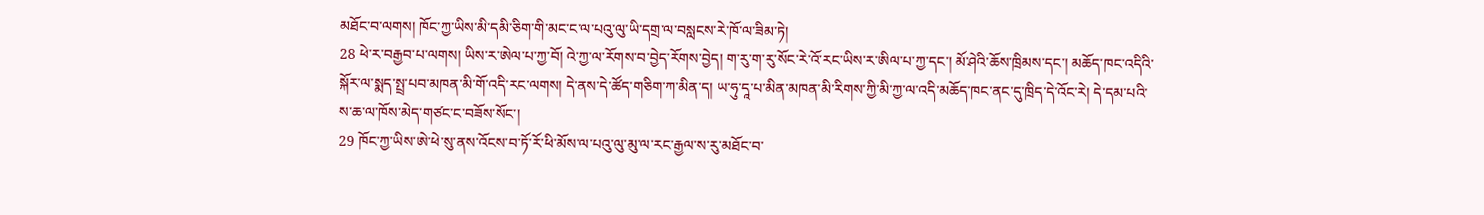མཐོང་བ་ལགས། ཁོང་ཀྱ་ཡིས་མི་དམི་ཅིག་གི་མང་ང་ལ་པའུ་ལུ་ཡི་དགྲ་ལ་བསླངས་རེ་ཁོ་ལ་ཟིམ་ཏེ།
28 ཕེ་ར་བརྒྱབ་པ་ལགས། ཡིས་ར་ཨེལ་པ་ཀྱ་བོ། འེ་ཀྱ་ལ་རོགས་བ་བྱེད་རོགས་བྱེད། ག་རུ་ག་རུ་སོང་རེ་འོ་རང་ཡིས་ར་ཨིལ་པ་ཀྱ་དང་། མོ་ཤེའི་ཆོས་ཁྲིམས་དང་། མཆོད་ཁང་འདིའི་སྐོར་ལ་སྨད་སྤྲ་པབ་མཁན་མི་གོ་འདི་རང་ལགས། དེ་ནས་དེ་ཚོད་གཅིག་ཀ་མིན་ད། ཡ་ཧུ་དཱ་པ་མིན་མཁན་མི་རིགས་ཀྱི་མི་ཀྱ་ལ་འདི་མཆོད་ཁང་ནང་དུ་ཁྲིད་དེ་འོང་རེ། དེ་དམ་པའི་ས་ཆ་ལ་ཁོས་མེད་གཙང་ང་བཟོས་སོང་།
29 ཁོང་ཀྱ་ཡིས་ཨེ་ཕེ་སུ་ནས་འོངས་བ་ཏོ་རོ་ཕི་མོས་ལ་པའུ་ལུ་མུ་ལ་རང་རྒྱལ་ས་རུ་མཐོང་བ་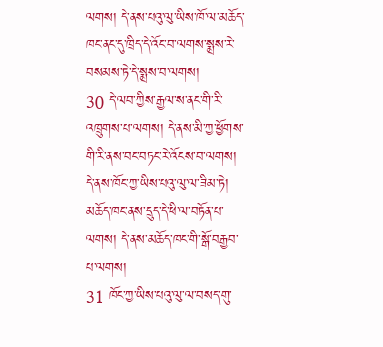ལགས། དེ་ནས་པའུ་ལུ་ཡིས་ཁོ་ལ་མཆོད་ཁང་ནང་དུ་ཁྲིད་དེ་འོང་བ་ལགས་སྨྲས་རེ་བསམས་ཏེ་དེ་སྨྲས་བ་ལགས།
30 དེ་ལབ་ཀྱིས་རྒྱལ་ས་ནང་གི་རི་འཁྲུགས་པ་ལགས། དེ་ནས་མི་ཀྱ་ཕྱོགས་གི་རི་ནས་བང་བཏང་རེ་འོངས་བ་ལགས། དེ་ནས་ཁོང་ཀྱ་ཡིས་པའུ་ལུ་ལ་ཟིམ་ཏེ། མཆོད་ཁང་ནས་དྲུད་དེ་ཕི་ལ་བཏོན་པ་ལགས། དེ་ནས་མཆོད་ཁང་གི་སྒོ་བརྒྱབ་པ་ལགས།
31 ཁོང་ཀྱ་ཡིས་པའུ་ལུ་ལ་བསད་གུ་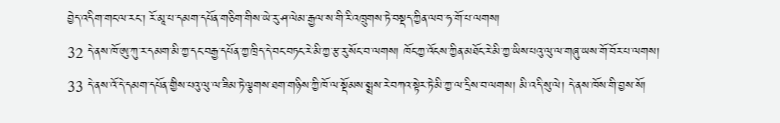བྱེད་འདིག་གང་ལ་རང་། རོ་མཱ་པ་དམག་དཔོན་གཅིག་གིས་ཡེ་རུ་ཤ་ལེམ་རྒྱལ་ས་གི་རི་འཁྲུགས་ཏེ་བསྡད་ཀྱིན་ལབ་ཧ་གོ་པ་ལགས།
32 དེ་ནས་ཁོ་ཨུ་ཀུ་ར་དམག་མི་ཀྱ་དང་བརྒྱ་དཔོན་ཀྱ་ཁྲིད་དེ་བང་བཏང་རེ་མི་ཀྱ་རྩ་རུ་སོང་བ་ལགས། ཁོང་ཀྱ་འོངས་ཀྱིན་མཐོང་རེ་མི་ཀྱ་ཡིས་པའུ་ལུ་ལ་གཞུ་ཡས་གོ་བོར་པ་ལགས།
33 དེ་ནས་འོ་དེ་དམག་དཔོན་གྱིས་པའུ་ལུ་ལ་ཟིམ་ཏེ་ལྕགས་ཐག་གཉིས་ཀྱི་ཁོ་ལ་སྡོམས་སྨྲས་རེ་བཀའ་སྟེར་ཏེ་མི་ཀྱ་ལ་དྲིས་བ་ལགས། མི་འདི་སུ་ལེ། དེ་ནས་ཁོས་གི་བྱས་སོ།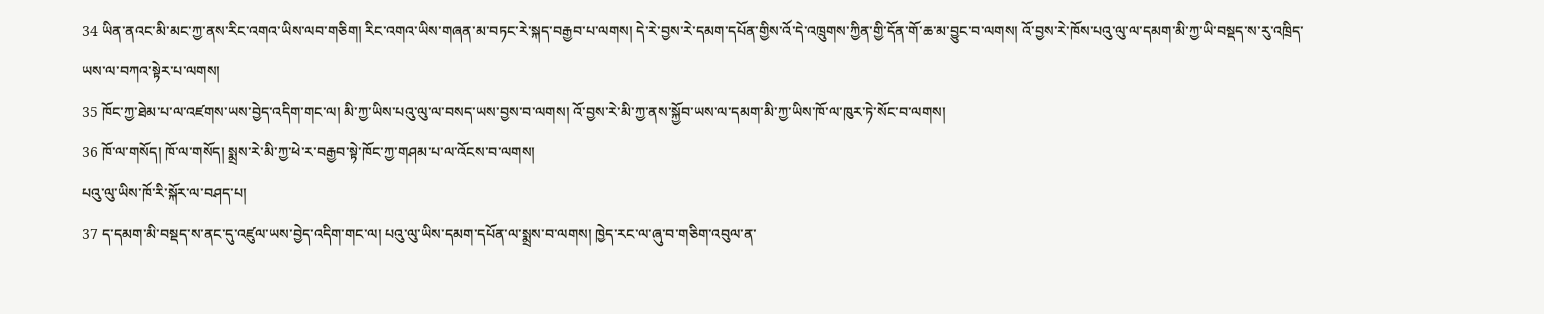34 ཡིན་ནའང་མི་མང་ཀྱ་ནས་རིང་འགའ་ཡིས་ལབ་གཅིག། རིང་འགའ་ཡིས་གཞན་མ་བཏང་རེ་སྐད་བརྒྱབ་པ་ལགས། དེ་རེ་བྱས་རེ་དམག་དཔོན་གྱིས་འོ་དེ་འཁྲུགས་ཀྱིན་གྱི་དོན་གོ་ཆ་མ་བྱུང་བ་ལགས། འོ་བྱས་རེ་ཁོས་པའུ་ལུ་ལ་དམག་མི་ཀྱ་ཡི་བསྡད་ས་རུ་འཁྲིད་ཡས་ལ་བཀའ་སྟེར་པ་ལགས།
35 ཁོང་ཀྱ་ཐེམ་པ་ལ་འཛགས་ཡས་བྱེད་འདིག་གང་ལ། མི་ཀྱ་ཡིས་པའུ་ལུ་ལ་བསད་ཡས་བྱས་བ་ལགས། འོ་བྱས་རེ་མི་ཀྱ་ནས་སྐྱོབ་ཡས་ལ་དམག་མི་ཀྱ་ཡིས་ཁོ་ལ་ཁུར་ཏེ་སོང་བ་ལགས།
36 ཁོ་ལ་གསོད། ཁོ་ལ་གསོད། སྨྲས་རེ་མི་ཀྱ་ཕེ་ར་བརྒྱབ་སྟེ་ཁོང་ཀྱ་གཤམ་པ་ལ་འོངས་བ་ལགས།
པའུ་ལུ་ཡིས་ཁོ་རི་སྐོར་ལ་བཤད་པ།
37 ད་དམག་མི་བསྡད་ས་ནང་དུ་འཛུལ་ཡས་བྱེད་འདིག་གང་ལ། པའུ་ལུ་ཡིས་དམག་དཔོན་ལ་སྨྲས་བ་ལགས། ཁྱེད་རང་ལ་ཞུ་བ་གཅིག་འབུལ་ན་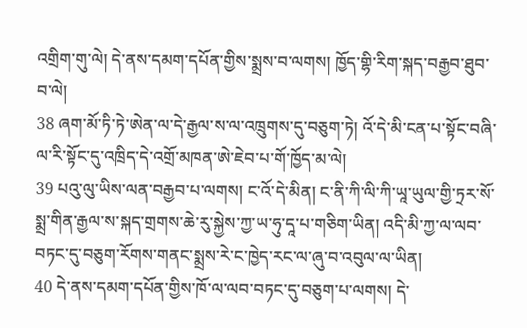འགྲིག་གུ་ལེ། དེ་ནས་དམག་དཔོན་གྱིས་སྨྲས་བ་ལགས། ཁྱོད་གྷི་རིག་སྐད་བརྒྱབ་ཐུབ་བ་ལེ།
38 ཞག་མོ་ཏི་ཏེ་ཨེན་ལ་དེ་རྒྱལ་ས་ལ་འཁྲུགས་དུ་བཅུག་ཏེ། འོ་དེ་མི་ངན་པ་སྟོང་བཞི་ལ་རི་སྟོང་དུ་འཁྲིད་དེ་འགྲོ་མཁན་ཨེ་ཇེབ་པ་གོ་ཁྱོད་མ་ལེ།
39 པའུ་ལུ་ཡིས་ལན་བརྒྱབ་པ་ལགས། ང་འོ་དེ་མིན། ང་ནི་ཀི་ལི་ཀི་ཡཱ་ཡུལ་གྱི་ཏྲར་སོ་སྨྲ་གིན་རྒྱལ་ས་སྐད་གྲགས་ཆེ་རུ་སྐྱེས་ཀྱ་ཡ་ཧུ་དཱ་པ་གཅིག་ཡིན། འདི་མི་ཀྱ་ལ་ལབ་བཏང་དུ་བཅུག་རོགས་གནང་སྨྲས་རེ་ང་ཁྱེད་རང་ལ་ཞུ་བ་འབུལ་ལ་ཡིན།
40 དེ་ནས་དམག་དཔོན་གྱིས་ཁོ་ལ་ལབ་བཏང་དུ་བཅུག་པ་ལགས། དེ་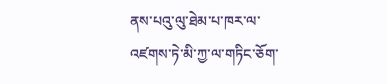ནས་པའུ་ལུ་ཐེམ་པ་ཁར་ལ་འཛགས་ཏེ་མི་ཀྱ་ལ་གཏིང་ཅོག་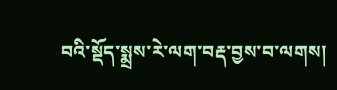བའི་སྡོད་སྨྲས་རེ་ལག་བརྡ་བྱས་བ་ལགས།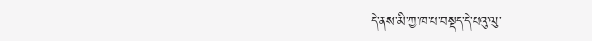དེ་ནས་མི་ཀྱ་ཁ་པ་བསྡད་དེ་པའུ་ལུ་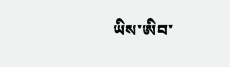ཡིས་ཨིབ་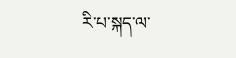རི་པ་སྐད་ལ་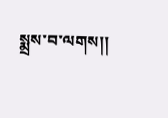སྨྲས་བ་ལགས།།